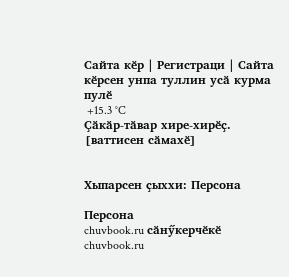Сайта кӗр | Регистраци | Сайта кӗрсен унпа туллин усӑ курма пулӗ
 +15.3 °C
Ҫӑкӑр-тӑвар хире-хирӗҫ.
[ваттисен сӑмахӗ]


Хыпарсен ҫыххи: Персона

Персона
chuvbook.ru сӑнӳкерчӗкӗ
chuvbook.ru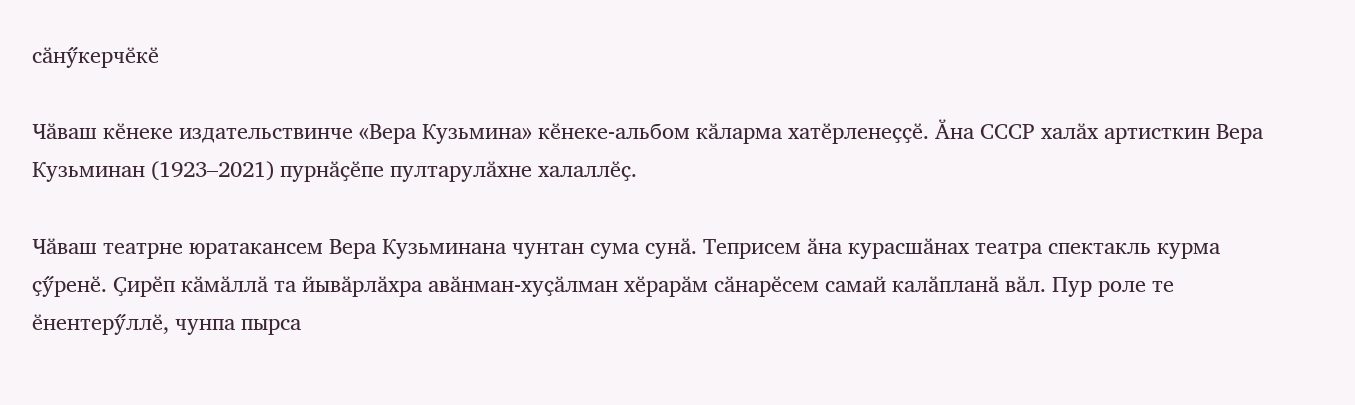сӑнӳкерчӗкӗ

Чӑваш кӗнеке издательствинче «Вера Кузьмина» кӗнеке-альбом кӑларма хатӗрленеҫҫӗ. Ӑна СССР халӑх артисткин Вера Кузьминан (1923–2021) пурнӑҫӗпе пултарулӑхне халаллӗҫ.

Чӑваш театрне юратакансем Вера Кузьминана чунтан сума сунӑ. Теприсем ӑна курасшӑнах театра спектакль курма ҫӳренӗ. Ҫирӗп кӑмӑллӑ та йывӑрлӑхра авӑнман-хуҫӑлман хӗрарӑм сӑнарӗсем самай калӑпланӑ вӑл. Пур роле те ӗнентерӳллӗ, чунпа пырса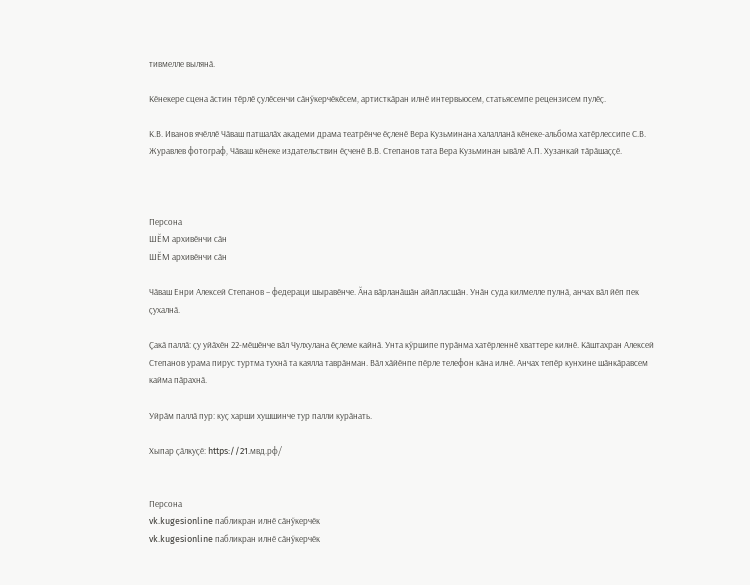тивмелле вылянӑ.

Кӗнекере сцена ӑстин тӗрлӗ ҫулӗсенчи сӑнӳкерчӗкӗсем, артисткӑран илнӗ интервьюсем, статьясемпе рецензисем пулӗҫ.

К.В. Иванов ячӗллӗ Чӑваш патшалӑх академи драма театрӗнче ӗҫленӗ Вера Кузьминана халалланӑ кӗнеке-альбома хатӗрлессипе С.В. Журавлев фотограф, Чӑваш кӗнеке издательствин ӗҫченӗ В.В. Степанов тата Вера Кузьминан ывӑлӗ А.П. Хузанкай тӑрӑшаҫҫӗ.



Персона
ШӖМ архивӗнчи сӑн
ШӖМ архивӗнчи сӑн

Чӑваш Енри Алексей Степанов – федераци шыравӗнче. Ӑна вӑрланӑшӑн айӑпласшӑн. Унӑн суда килмелле пулнӑ, анчах вӑл йӗп пек ҫухалнӑ.

Ҫакӑ паллӑ: ҫу уйӑхӗн 22-мӗшӗнче вӑл Чулхулана ӗҫлеме кайнӑ. Унта кӳршипе пурӑнма хатӗрленнӗ хваттере килнӗ. Кӑштахран Алексей Степанов урама пирус туртма тухнӑ та каялла таврӑнман. Вӑл хӑйӗнпе пӗрле телефон кӑна илнӗ. Анчах тепӗр кунхине шӑнкӑравсем кайма пӑрахнӑ.

Уйрӑм паллӑ пур: куҫ харши хушшинче тур палли курӑнать.

Хыпар ҫӑлкуҫӗ: https://21.мвд.рф/


Персона
vk.kugesionline пабликран илнӗ сӑнӳкерчӗк
vk.kugesionline пабликран илнӗ сӑнӳкерчӗк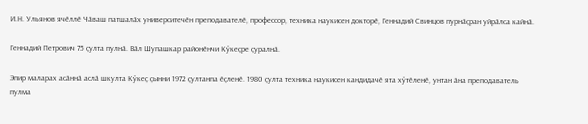И.Н. Ульянов ячӗллӗ Чӑваш патшалӑх университечӗн преподавателӗ, профессор, техника наукисен докторӗ, Геннадий Свинцов пурнӑҫран уйрӑлса кайнӑ.

Геннадий Петрович 75 ҫулта пулнӑ. Вӑл Шупашкар районӗнчи Кӳкеҫре ҫуралнӑ.

Эпир маларах асӑннӑ аслӑ шкулта Кӳкеҫ ҫынни 1972 ҫултанпа ӗҫленӗ. 1980 ҫулта техника наукисен кандидачӗ ята хӳтӗленӗ, унтан ӑна преподаватель пулма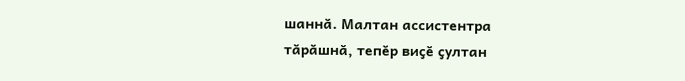шаннӑ. Малтан ассистентра тӑрӑшнӑ, тепӗр виҫӗ ҫултан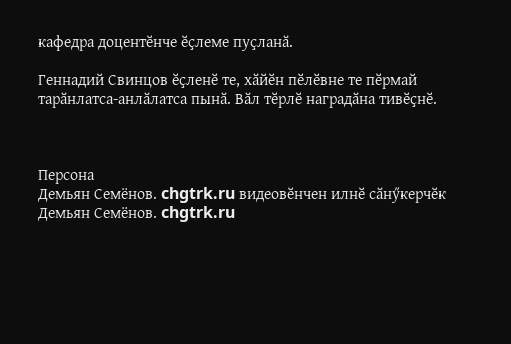кафедра доцентӗнче ӗҫлеме пуҫланӑ.

Геннадий Свинцов ӗҫленӗ те, хӑйӗн пӗлӗвне те пӗрмай тарӑнлатса-анлӑлатса пынӑ. Вӑл тӗрлӗ наградӑна тивӗҫнӗ.



Персона
Демьян Семёнов. chgtrk.ru видеовӗнчен илнӗ сӑнӳкерчӗк
Демьян Семёнов. chgtrk.ru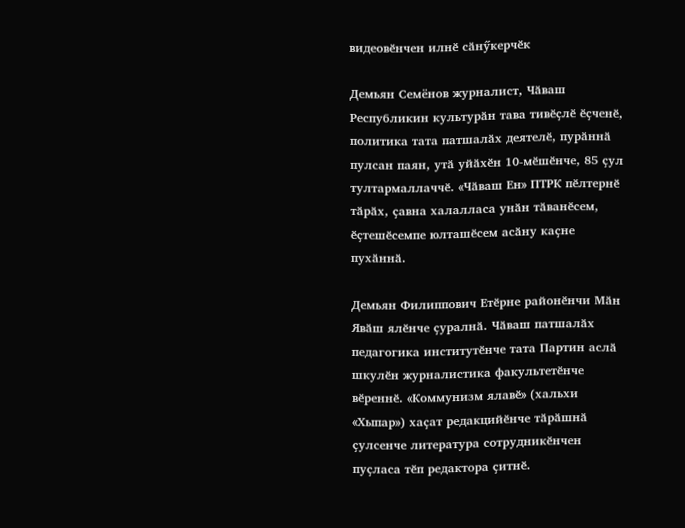видеовӗнчен илнӗ сӑнӳкерчӗк

Демьян Семёнов журналист, Чӑваш Республикин культурӑн тава тивӗҫлӗ ӗҫченӗ, политика тата патшалӑх деятелӗ, пурӑннӑ пулсан паян, утӑ уйӑхӗн 10-мӗшӗнче, 85 ҫул тултармаллаччӗ. «Чӑваш Ен» ПТРК пӗлтернӗ тӑрӑх, ҫавна халалласа унӑн тӑванӗсем, ӗҫтешӗсемпе юлташӗсем асӑну каҫне пухӑннӑ.

Демьян Филиппович Етӗрне районӗнчи Мӑн Явӑш ялӗнче ҫуралнӑ. Чӑваш патшалӑх педагогика институтӗнче тата Партин аслӑ шкулӗн журналистика факультетӗнче вӗреннӗ. «Коммунизм ялавӗ» (хальхи «Хыпар») хаҫат редакцийӗнче тӑрӑшнӑ ҫулсенче литература сотрудникӗнчен пуҫласа тӗп редактора ҫитнӗ.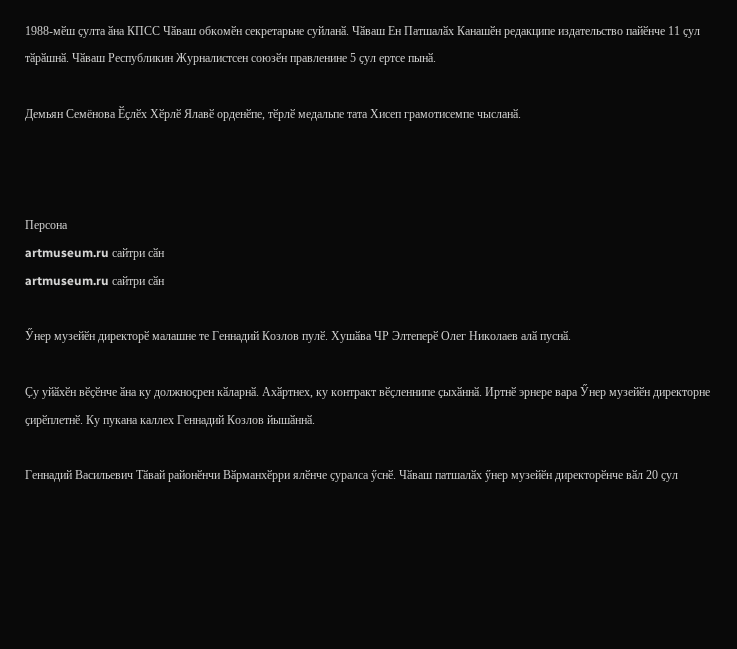1988-мӗш ҫулта ӑна КПСС Чӑваш обкомӗн секретарьне суйланӑ. Чӑваш Ен Патшалӑх Канашӗн редакципе издательство пайӗнче 11 ҫул тӑрӑшнӑ. Чӑваш Республикин Журналистсен союзӗн правленине 5 ҫул ертсе пынӑ.

Демьян Семёнова Ӗҫлӗх Хӗрлӗ Ялавӗ орденӗпе, тӗрлӗ медальпе тата Хисеп грамотисемпе чысланӑ.



Персона
artmuseum.ru сайтри сӑн
artmuseum.ru сайтри сӑн

Ӳнер музейӗн директорӗ малашне те Геннадий Козлов пулӗ. Хушӑва ЧР Элтеперӗ Олег Николаев алӑ пуснӑ.

Ҫу уйӑхӗн вӗҫӗнче ӑна ку должноҫрен кӑларнӑ. Ахӑртнех, ку контракт вӗҫленнипе ҫыхӑннӑ. Иртнӗ эрнере вара Ӳнер музейӗн директорне ҫирӗплетнӗ. Ку пукана каллех Геннадий Козлов йышӑннӑ.

Геннадий Васильевич Тӑвай районӗнчи Вӑрманхӗрри ялӗнче ҫуралса ӳснӗ. Чӑваш патшалӑх ӳнер музейӗн директорӗнче вӑл 20 ҫул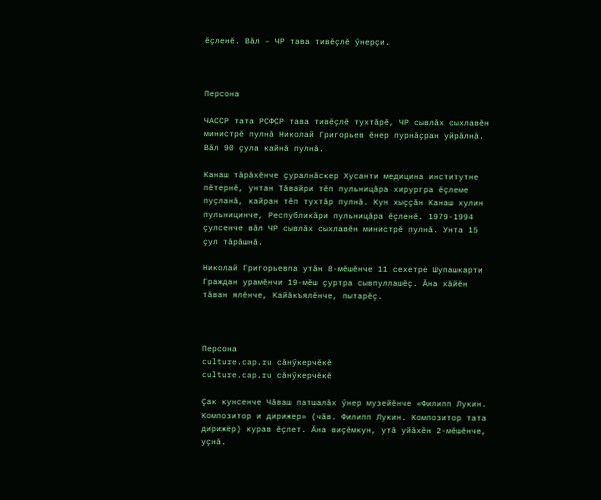ӗҫленӗ. Вӑл – ЧР тава тивӗҫлӗ ӳнерҫи.



Персона

ЧАССР тата РСФСР тава тивӗҫлӗ тухтӑрӗ, ЧР сывлӑх сыхлавӗн министрӗ пулнӑ Николай Григорьев ӗнер пурнӑҫран уйрӑлнӑ. Вӑл 90 ҫула кайнӑ пулнӑ.

Канаш тӑрӑхӗнче ҫуралнӑскер Хусанти медицина институтне пӗтернӗ, унтан Тӑвайри тӗп пульницӑра хирургра ӗҫлеме пуҫланӑ, кайран тӗп тухтӑр пулнӑ. Кун хыҫҫӑн Канаш хулин пульницинче, Республикӑри пульницӑра ӗҫленӗ. 1979-1994 ҫулсенче вӑл ЧР сывлӑх сыхлавӗн министрӗ пулнӑ. Унта 15 ҫул тӑрӑшнӑ.

Николай Григорьевпа утӑн 8-мӗшӗнче 11 сехетре Шупашкарти Граждан урамӗнчи 19-мӗш ҫуртра сывпуллашӗҫ. Ӑна хӑйӗн тӑван ялӗнче, Кайӑкъялӗнче, пытарӗҫ.



Персона
culture.cap.ru сӑнӳкерчӗкӗ
culture.cap.ru сӑнӳкерчӗкӗ

Ҫак кунсенче Чӑваш патшалӑх ӳнер музейӗнче «Филипп Лукин. Композитор и дирижер» (чӑв. Филипп Лукин. Композитор тата дирижёр) курав ӗҫлет. Ӑна виҫӗмкун, утӑ уйӑхӗн 2-мӗшӗнче, уҫнӑ.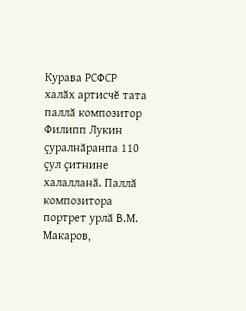Курава РСФСР халӑх артисчӗ тата паллӑ композитор Филипп Лукин ҫуралнӑранпа 110 ҫул ҫитнине халалланӑ. Паллӑ композитора портрет урлӑ В.М. Макаров,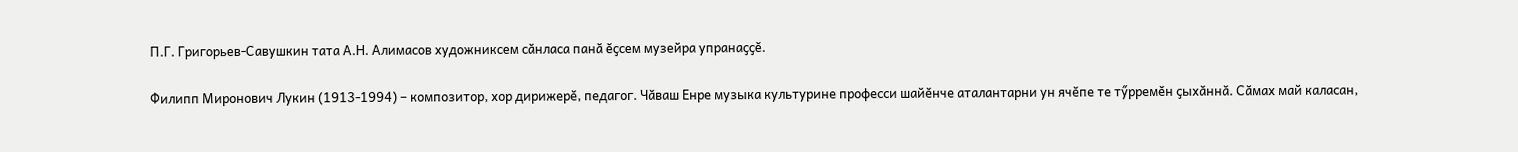П.Г. Григорьев-Савушкин тата А.Н. Алимасов художниксем сӑнласа панӑ ӗҫсем музейра упранаҫҫӗ.

Филипп Миронович Лукин (1913-1994) – композитор, хор дирижерӗ, педагог. Чӑваш Енре музыка культурине професси шайӗнче аталантарни ун ячӗпе те тӳрремӗн ҫыхӑннӑ. Сӑмах май каласан,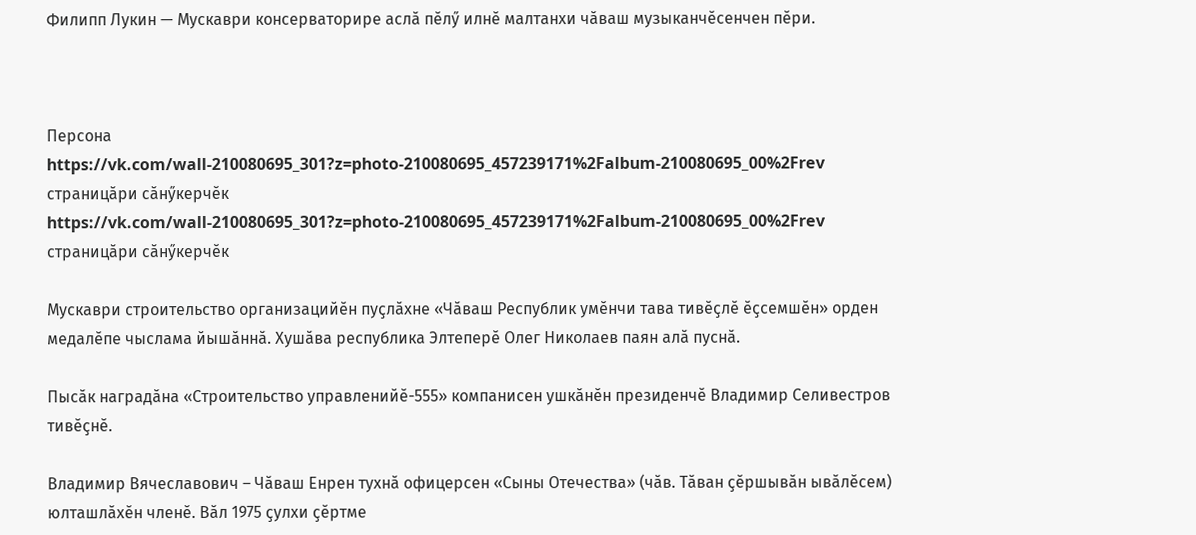Филипп Лукин — Мускаври консерваторире аслӑ пӗлӳ илнӗ малтанхи чӑваш музыканчӗсенчен пӗри.



Персона
https://vk.com/wall-210080695_301?z=photo-210080695_457239171%2Falbum-210080695_00%2Frev страницӑри сӑнӳкерчӗк
https://vk.com/wall-210080695_301?z=photo-210080695_457239171%2Falbum-210080695_00%2Frev страницӑри сӑнӳкерчӗк

Мускаври строительство организацийӗн пуҫлӑхне «Чӑваш Республик умӗнчи тава тивӗҫлӗ ӗҫсемшӗн» орден медалӗпе чыслама йышӑннӑ. Хушӑва республика Элтеперӗ Олег Николаев паян алӑ пуснӑ.

Пысӑк наградӑна «Строительство управленийӗ-555» компанисен ушкӑнӗн президенчӗ Владимир Селивестров тивӗҫнӗ.

Владимир Вячеславович – Чӑваш Енрен тухнӑ офицерсен «Сыны Отечества» (чӑв. Тӑван ҫӗршывӑн ывӑлӗсем) юлташлӑхӗн членӗ. Вӑл 1975 ҫулхи ҫӗртме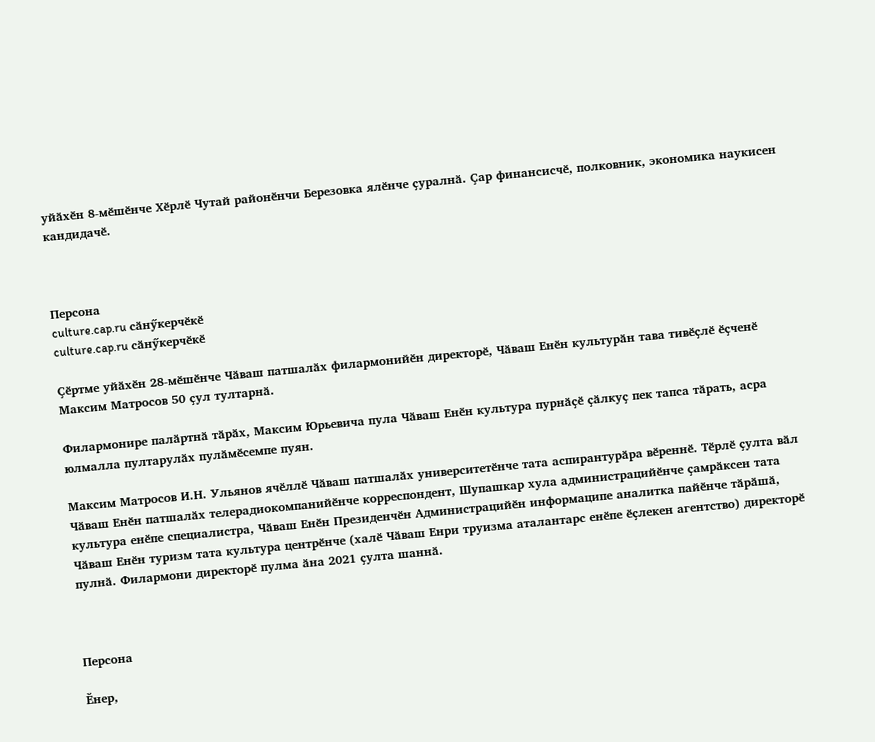уйӑхӗн 8-мӗшӗнче Хӗрлӗ Чутай районӗнчи Березовка ялӗнче ҫуралнӑ. Ҫар финансисчӗ, полковник, экономика наукисен кандидачӗ.



Персона
culture.cap.ru сӑнӳкерчӗкӗ
culture.cap.ru сӑнӳкерчӗкӗ

Ҫӗртме уйӑхӗн 28-мӗшӗнче Чӑваш патшалӑх филармонийӗн директорӗ, Чӑваш Енӗн культурӑн тава тивӗҫлӗ ӗҫченӗ Максим Матросов 50 ҫул тултарнӑ.

Филармонире палӑртнӑ тӑрӑх, Максим Юрьевича пула Чӑваш Енӗн культура пурнӑҫӗ ҫӑлкуҫ пек тапса тӑрать, асра юлмалла пултарулӑх пулӑмӗсемпе пуян.

Максим Матросов И.Н. Ульянов ячӗллӗ Чӑваш патшалӑх университетӗнче тата аспирантурӑра вӗреннӗ. Тӗрлӗ ҫулта вӑл Чӑваш Енӗн патшалӑх телерадиокомпанийӗнче корреспондент, Шупашкар хула администрацийӗнче ҫамрӑксен тата культура енӗпе специалистра, Чӑваш Енӗн Президенчӗн Администрацийӗн информаципе аналитка пайӗнче тӑрӑшӑ, Чӑваш Енӗн туризм тата культура центрӗнче (халӗ Чӑваш Енри труизма аталантарс енӗпе ӗҫлекен агентство) директорӗ пулнӑ. Филармони директорӗ пулма ӑна 2021 ҫулта шаннӑ.



Персона

Ӗнер,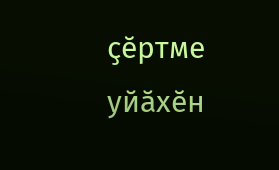ҫӗртме уйӑхӗн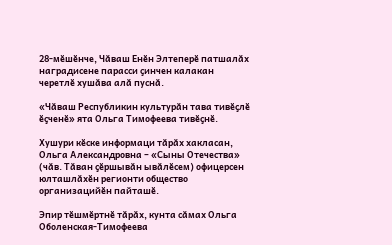28-мӗшӗнче, Чӑваш Енӗн Элтеперӗ патшалӑх наградисене парасси ҫинчен калакан черетлӗ хушӑва алӑ пуснӑ.

«Чӑваш Республикин культурӑн тава тивӗҫлӗ ӗҫченӗ» ята Ольга Тимофеева тивӗҫнӗ.

Хушури кӗске информаци тӑрӑх хакласан, Ольга Александровна – «Сыны Отечества» (чӑв. Тӑван ҫӗршывӑн ывӑлӗсем) офицерсен юлташлӑхӗн регионти общество организацийӗн пайташӗ.

Эпир тӗшмӗртнӗ тӑрӑх, кунта сӑмах Ольга Оболенская-Тимофеева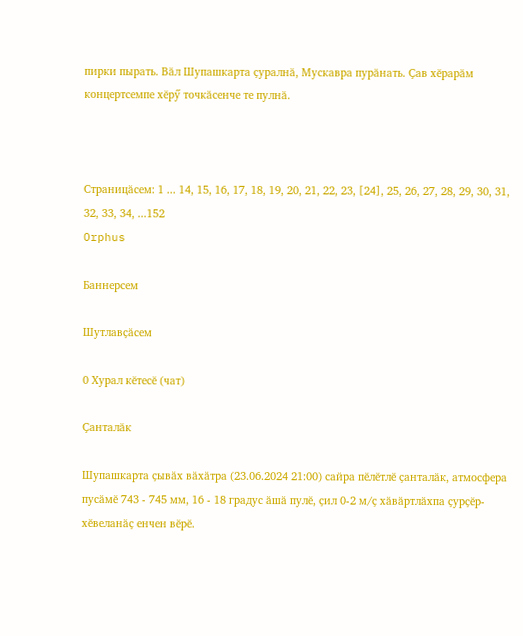пирки пырать. Вӑл Шупашкарта ҫуралнӑ, Мускавра пурӑнать. Ҫав хӗрарӑм концертсемпе хӗрӳ точкӑсенче те пулнӑ.



Страницӑсем: 1 ... 14, 15, 16, 17, 18, 19, 20, 21, 22, 23, [24], 25, 26, 27, 28, 29, 30, 31, 32, 33, 34, ...152
Orphus

Баннерсем

Шутлавҫӑсем

0 Хурал кӗтесӗ (чат)

Ҫанталӑк

Шупашкарта ҫывӑх вӑхӑтра (23.06.2024 21:00) сайра пӗлӗтлӗ ҫанталӑк, атмосфера пусӑмӗ 743 - 745 мм, 16 - 18 градус ӑшӑ пулӗ, ҫил 0-2 м/ҫ хӑвӑртлӑхпа ҫурҫӗр-хӗвеланӑҫ енчен вӗрӗ.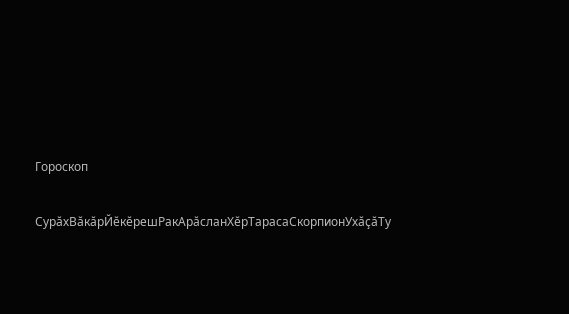Гороскоп

СурӑхВӑкӑрЙӗкӗрешРакАрӑсланХӗрТарасаСкорпионУхӑҫӑТу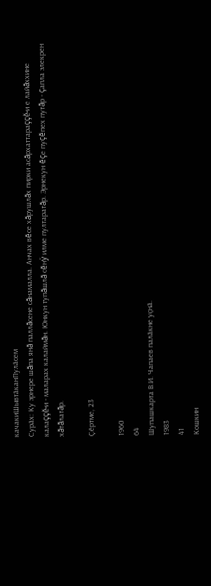качакиШывтӑканПулӑсем
Сурӑх: Ку эрнере шăпа янă паллăсене сăнамалла. Анчах вĕсе хăрушлăх пирки асăрхаттараççĕ-и е лайăххине калаççĕ-и - маларах калаймăн. Юнкун тупăшлă сĕнÿ илме пултаратăр. Эрнекун ĕçе пуçĕпех путăр - çапла элекрен хăтăлатăр.

Ҫӗртме, 23

1960
64
Шупашкарта В.И. Чапаев палӑкне уҫнӑ.
1983
41
Кошкин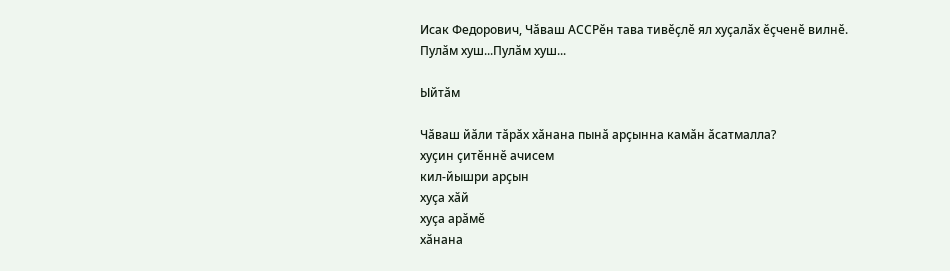Исак Федорович, Чӑваш АССРӗн тава тивӗҫлӗ ял хуҫалӑх ӗҫченӗ вилнӗ.
Пулӑм хуш...Пулӑм хуш...

Ыйтӑм

Чӑваш йӑли тӑрӑх хӑнана пынӑ арҫынна камӑн ӑсатмалла?
хуҫин ҫитӗннӗ ачисем
кил-йышри арҫын
хуҫа хӑй
хуҫа арӑмӗ
хӑнана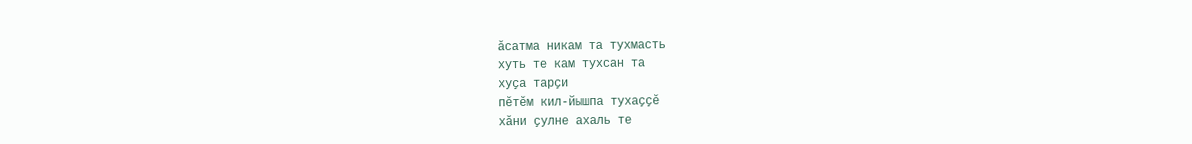ӑсатма никам та тухмасть
хуть те кам тухсан та
хуҫа тарҫи
пӗтӗм кил-йышпа тухаҫҫӗ
хӑни ҫулне ахаль те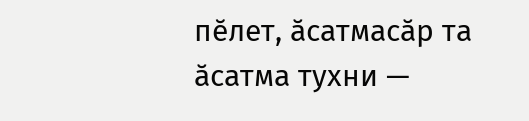пӗлет, ӑсатмасӑр та
ӑсатма тухни —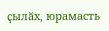ҫылӑх, юрамасть